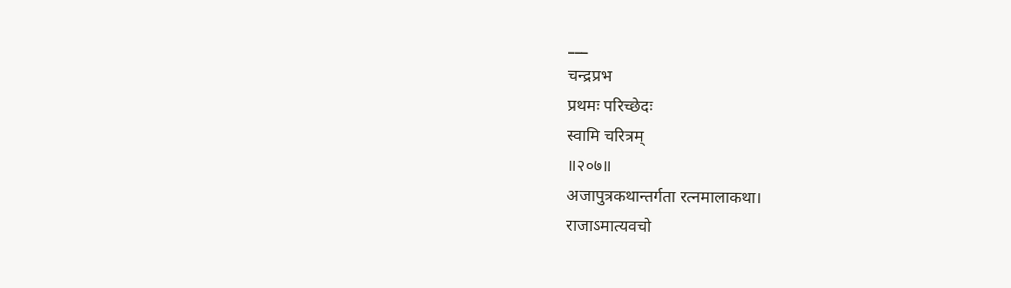___
चन्द्रप्रभ
प्रथमः परिच्छेदः
स्वामि चरित्रम्
॥२०७॥
अजापुत्रकथान्तर्गता रत्नमालाकथा।
राजाऽमात्यवचो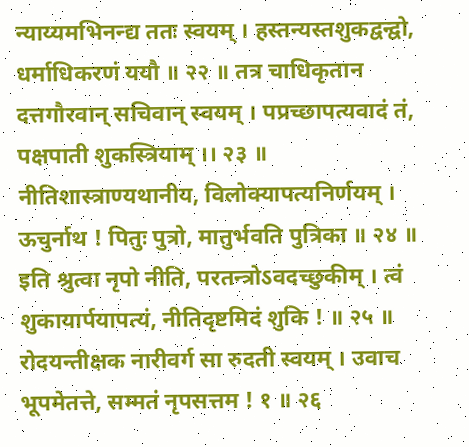न्याय्यमभिनन्द्य ततः स्वयम् । हस्तन्यस्तशुकद्वन्द्वो, धर्माधिकरणं ययौ ॥ २२ ॥ तत्र चाधिकृतान दत्तगौरवान् सचिवान् स्वयम् । पप्रच्छापत्यवादं तं, पक्षपाती शुकस्त्रियाम् ।। २३ ॥ नीतिशास्त्राण्यथानीय, विलोक्यापत्यनिर्णयम् । ऊचुर्नाथ ! पितुः पुत्रो, मातुर्भवति पुत्रिका ॥ २४ ॥ इति श्रुत्वा नृपो नीति, परतन्त्रोऽवदच्छुकीम् । त्वं शुकायार्पयापत्यं, नीतिदृष्टमिदं शुकि ! ॥ २५ ॥ रोदयन्तीक्षक नारीवर्ग सा रुदती स्वयम् । उवाच भूपमेतत्ते, सम्मतं नृपसत्तम ! १ ॥ २६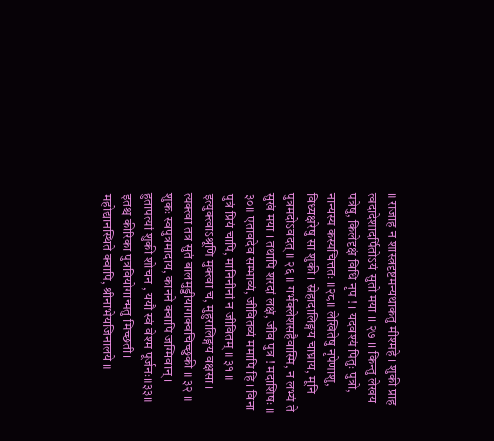॥ राजाह न शास्त्रदृष्टमन्यथाकतु मीश्महे । शुकी प्राह त्वदादेशादर्पितोऽयं सुतो मया ।। २७ ।। किन्तु लेखय पत्रेषु, किलेदृक्षं विधि नृप ! । यदवश्यं पितुः पुत्रो, नान्यस्य कस्यचित्ततः ॥२८॥ लेखितेषु नृपेणाशु, विध्यक्षरेषु सा शुकी । स्नेहादालिङ्गय चाघ्राय, मूनि पुत्रमदोऽवदत् ॥ २६ ॥ गर्भक्लेशसहैवास्मि, न लभ्यं ते सुखं मया । तथापि शरदां लक्षं, जीव पुत्र ! मदाशिषः ॥ ३०॥ एतावदेव सम्भाव्यं, जीवितव्यं ममापि हि । विना पुत्रं प्रियं चापि, मानिनीनां न जीवितम् ॥ ३१ ॥ इत्युक्त्वाऽश्रूणि मुक्त्वा च, मुहुरालिङ्गय वक्षसा । त्यक्त्वा तत्र सुतं बालमुड्डीयागाक्वचिच्छुकी ॥ ३२ ॥ शुकः स्वपुत्रमादाय, कानने क्वापि जग्मिवान् । हुतापत्यां शुकी शोचन , ययौ स्वं वेश्म पूर्जनः॥३३॥
इतश्च कीरिका पुत्रवियोगान्मतु मिच्छती। महोद्यानस्थिते क्वापि, श्रीनाभेयजिनालये ॥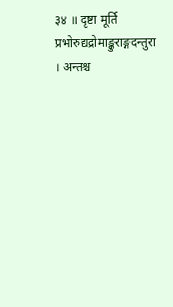३४ ॥ दृष्टा मूर्ति प्रभोरुद्यद्रोमाङ्कुराङ्गदन्तुरा । अन्तश्च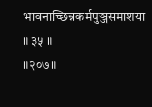भावनाच्छिन्नकर्मपुञ्जसमाशया ॥ ३५ ॥
॥२०७॥